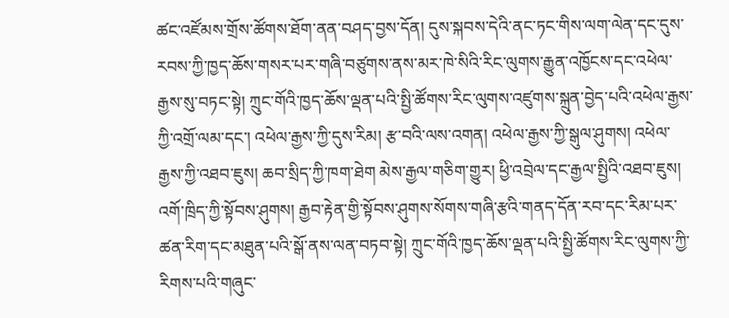ཚང་འཛོམས་གྲོས་ཚོགས་ཐོག་ནན་བཤད་བྱས་དོན། དུས་སྐབས་དེའི་ནང་ཏང་གིས་ལག་ལེན་དང་དུས་རབས་ཀྱི་ཁྱད་ཆོས་གསར་པར་གཞི་བཙུགས་ནས་མར་ཁེ་སིའི་རིང་ལུགས་རྒྱུན་འཁྱོངས་དང་འཕེལ་རྒྱས་སུ་བཏང་སྟེ། ཀྲུང་གོའི་ཁྱད་ཆོས་ལྡན་པའི་སྤྱི་ཚོགས་རིང་ལུགས་འཛུགས་སྐྲུན་བྱེད་པའི་འཕེལ་རྒྱས་ཀྱི་འགྲོ་ལམ་དང་། འཕེལ་རྒྱས་ཀྱི་དུས་རིམ། རྩ་བའི་ལས་འགན། འཕེལ་རྒྱས་ཀྱི་སྒུལ་ཤུགས། འཕེལ་རྒྱས་ཀྱི་འཐབ་ཇུས། ཆབ་སྲིད་ཀྱི་ཁག་ཐེག མེས་རྒྱལ་གཅིག་གྱུར། ཕྱི་འབྲེལ་དང་རྒྱལ་སྤྱིའི་འཐབ་ཇུས། འགོ་ཁྲིད་ཀྱི་སྟོབས་ཤུགས། རྒྱབ་རྟེན་གྱི་སྟོབས་ཤུགས་སོགས་གཞི་རྩའི་གནད་དོན་རབ་དང་རིམ་པར་ཚན་རིག་དང་མཐུན་པའི་སྒོ་ནས་ལན་བཏབ་སྟེ། ཀྲུང་གོའི་ཁྱད་ཆོས་ལྡན་པའི་སྤྱི་ཚོགས་རིང་ལུགས་ཀྱི་རིགས་པའི་གཞུང་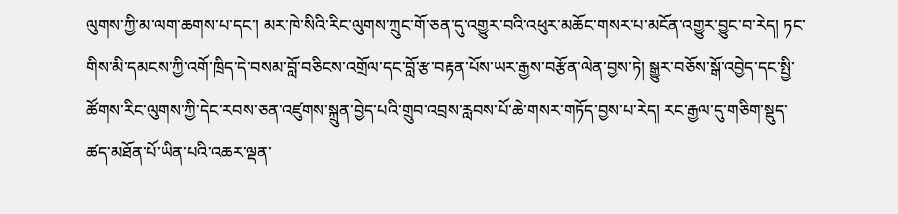ལུགས་ཀྱི་མ་ལག་ཆགས་པ་དང་། མར་ཁེ་སིའི་རིང་ལུགས་ཀྲུང་གོ་ཅན་དུ་འགྱུར་བའི་འཕུར་མཆོང་གསར་པ་མངོན་འགྱུར་བྱུང་བ་རེད། ཏང་གིས་མི་དམངས་ཀྱི་འགོ་ཁྲིད་དེ་བསམ་བློ་བཅིངས་འགྲོལ་དང་བློ་རྩ་བརྟན་པོས་ཡར་རྒྱས་བརྩོན་ལེན་བྱས་ཏེ། སྒྱུར་བཅོས་སྒོ་འབྱེད་དང་སྤྱི་ཚོགས་རིང་ལུགས་ཀྱི་དེང་རབས་ཅན་འཛུགས་སྐྲུན་བྱེད་པའི་གྲུབ་འབྲས་རླབས་པོ་ཆེ་གསར་གཏོད་བྱས་པ་རེད། རང་རྒྱལ་དུ་གཅིག་སྡུད་ཚད་མཐོན་པོ་ཡིན་པའི་འཆར་ལྡན་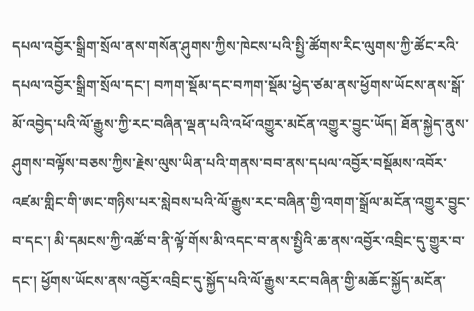དཔལ་འབྱོར་སྒྲིག་སྲོལ་ནས་གསོན་ཤུགས་ཀྱིས་ཁེངས་པའི་སྤྱི་ཚོགས་རིང་ལུགས་ཀྱི་ཚོང་རའི་དཔལ་འབྱོར་སྒྲིག་སྲོལ་དང་། བཀག་སྡོམ་དང་བཀག་སྡོམ་ཕྱེད་ཙམ་ནས་ཕྱོགས་ཡོངས་ནས་སྒོ་མོ་འབྱེད་པའི་ལོ་རྒྱུས་ཀྱི་རང་བཞིན་ལྡན་པའི་འཕོ་འགྱུར་མངོན་འགྱུར་བྱུང་ཡོད། ཐོན་སྐྱེད་ནུས་ཤུགས་བལྟོས་བཅས་ཀྱིས་རྗེས་ལུས་ཡིན་པའི་གནས་བབ་ནས་དཔལ་འབྱོར་བསྡོམས་འབོར་འཛམ་གླིང་གི་ཨང་གཉིས་པར་སླེབས་པའི་ལོ་རྒྱུས་རང་བཞིན་གྱི་འགག་སྒྲོལ་མངོན་འགྱུར་བྱུང་བ་དང་། མི་དམངས་ཀྱི་འཚོ་བ་ནི་ལྟོ་གོས་མི་འདང་བ་ནས་སྤྱིའི་ཆ་ནས་འབྱོར་འབྲིང་དུ་གྱུར་བ་དང་། ཕྱོགས་ཡོངས་ནས་འབྱོར་འབྲིང་དུ་སྐྱོད་པའི་ལོ་རྒྱུས་རང་བཞིན་གྱི་མཆོང་སྐྱོད་མངོན་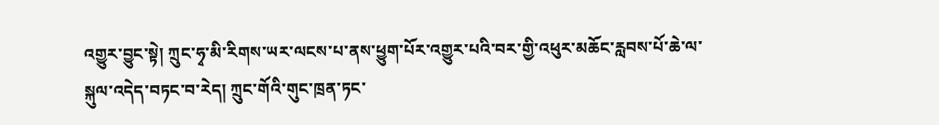འགྱུར་བྱུང་སྟེ། ཀྲུང་ཧྭ་མི་རིགས་ཡར་ལངས་པ་ནས་ཕྱུག་པོར་འགྱུར་པའི་བར་གྱི་འཕུར་མཆོང་རླབས་པོ་ཆེ་ལ་སྐུལ་འདེད་བཏང་བ་རེད། ཀྲུང་གོའི་གུང་ཁྲན་ཏང་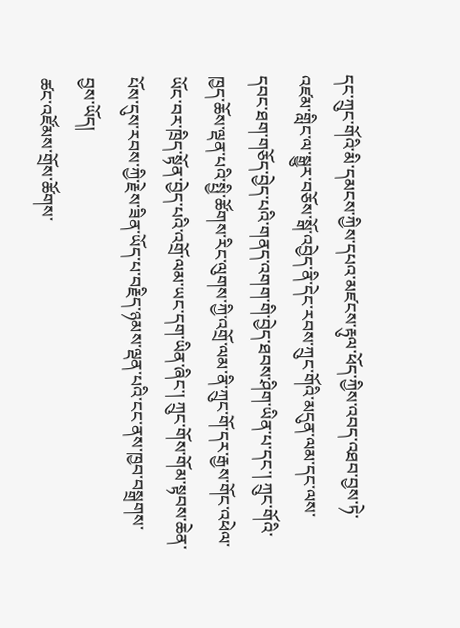དང་ཀྲུང་གོའི་མི་དམངས་ཀྱིས་དཔའ་མཛངས་རྟུལ་ཕོད་ཀྱིས་འབད་འཐབ་བྱས་ཏེ་འཛམ་གླིང་ལ་སྒྱུར་བཅོས་སྒོ་འབྱེད་ནི་དེང་རབས་ཀྲུང་གོའི་མདུན་ལམ་དང་ལས་དབང་ཐག་གཅོད་བྱེད་པའི་གནད་འགག་གི་བྱེད་ཐབས་ཤིག་ཡིན་པ་དང་། ཀྲུང་གོའི་ཁྱད་ཆོས་ལྡན་པའི་སྤྱི་ཚོགས་རིང་ལུགས་ཀྱི་འགྲོ་ལམ་ནི་ཀྲུང་གོ་དར་རྒྱས་གོང་འཕེལ་ཡོང་བར་ཁྲིད་སྟོན་བྱེད་པའི་འགྲོ་ལམ་ཡང་དག་ཡིན་ཞིང་། ཀྲུང་གོས་གོམ་སྟབས་ཆེན་པོས་དུས་རབས་ཀྱི་རྗེས་ཟིན་ཡོད་པ་བརྗིད་ཉམས་ལྡན་པའི་ངང་ནས་ཁྱབ་བསྒྲགས་བྱས་ཡོད།
ཚང་འཛོམས་གྲོས་ཚོགས་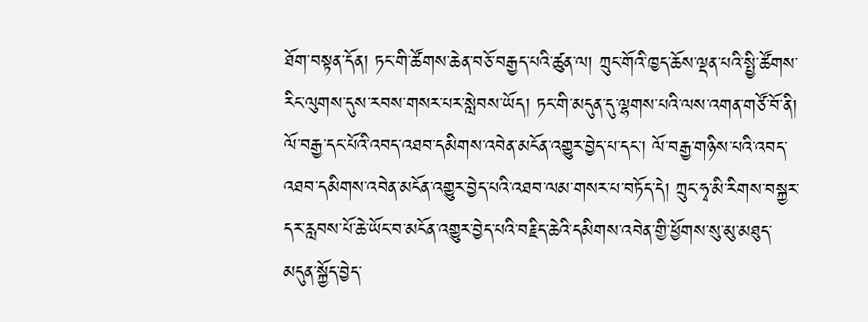ཐོག་བསྟན་དོན། ཏང་གི་ཚོགས་ཆེན་བཅོ་བརྒྱད་པའི་ཚུན་ལ། ཀྲུང་གོའི་ཁྱད་ཆོས་ལྡན་པའི་སྤྱི་ཚོགས་རིང་ལུགས་དུས་རབས་གསར་པར་སླེབས་ཡོད། ཏང་གི་མདུན་དུ་ལྷགས་པའི་ལས་འགན་གཙོ་བོ་ནི། ལོ་བརྒྱ་དང་པོའི་འབད་འཐབ་དམིགས་འབེན་མངོན་འགྱུར་བྱེད་པ་དང་། ལོ་བརྒྱ་གཉིས་པའི་འབད་འཐབ་དམིགས་འབེན་མངོན་འགྱུར་བྱེད་པའི་འཐབ་ལམ་གསར་པ་བཏོད་དེ། ཀྲུང་ཧྭ་མི་རིགས་བསྐྱར་དར་རླབས་པོ་ཆེ་ཡོང་བ་མངོན་འགྱུར་བྱེད་པའི་བརྗིད་ཆེའི་དམིགས་འབེན་གྱི་ཕྱོགས་སུ་མུ་མཐུད་མདུན་སྐྱོད་བྱེད་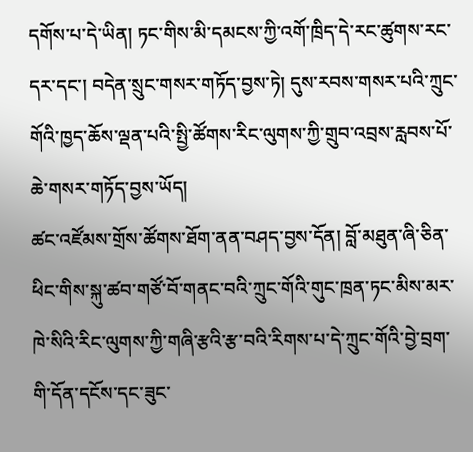དགོས་པ་དེ་ཡིན། ཏང་གིས་མི་དམངས་ཀྱི་འགོ་ཁྲིད་དེ་རང་ཚུགས་རང་དར་དང་། བདེན་སྲུང་གསར་གཏོད་བྱས་ཏེ། དུས་རབས་གསར་པའི་ཀྲུང་གོའི་ཁྱད་ཆོས་ལྡན་པའི་སྤྱི་ཚོགས་རིང་ལུགས་ཀྱི་གྲུབ་འབྲས་རླབས་པོ་ཆེ་གསར་གཏོད་བྱས་ཡོད།
ཚང་འཛོམས་གྲོས་ཚོགས་ཐོག་ནན་བཤད་བྱས་དོན། བློ་མཐུན་ཞི་ཅིན་ཕིང་གིས་སྐུ་ཚབ་གཙོ་བོ་གནང་བའི་ཀྲུང་གོའི་གུང་ཁྲན་ཏང་མིས་མར་ཁེ་སིའི་རིང་ལུགས་ཀྱི་གཞི་རྩའི་རྩ་བའི་རིགས་པ་དེ་ཀྲུང་གོའི་བྱེ་བྲག་གི་དོན་དངོས་དང་ཟུང་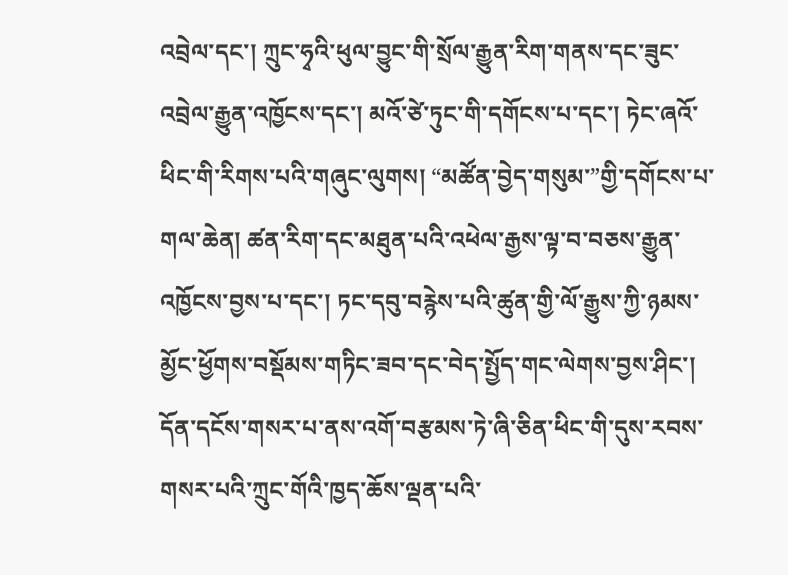འབྲེལ་དང་། ཀྲུང་ཧྭའི་ཕུལ་བྱུང་གི་སྲོལ་རྒྱུན་རིག་གནས་དང་ཟུང་འབྲེལ་རྒྱུན་འཁྱོངས་དང་། མའོ་ཙེ་ཏུང་གི་དགོངས་པ་དང་། ཏེང་ཞའོ་ཕིང་གི་རིགས་པའི་གཞུང་ལུགས། “མཚོན་བྱེད་གསུམ་”གྱི་དགོངས་པ་གལ་ཆེན། ཚན་རིག་དང་མཐུན་པའི་འཕེལ་རྒྱས་ལྟ་བ་བཅས་རྒྱུན་འཁྱོངས་བྱས་པ་དང་། ཏང་དབུ་བརྙེས་པའི་ཚུན་གྱི་ལོ་རྒྱུས་ཀྱི་ཉམས་མྱོང་ཕྱོགས་བསྡོམས་གཏིང་ཟབ་དང་བེད་སྤྱོད་གང་ལེགས་བྱས་ཤིང་། དོན་དངོས་གསར་པ་ནས་འགོ་བརྩམས་ཏེ་ཞི་ཅིན་ཕིང་གི་དུས་རབས་གསར་པའི་ཀྲུང་གོའི་ཁྱད་ཆོས་ལྡན་པའི་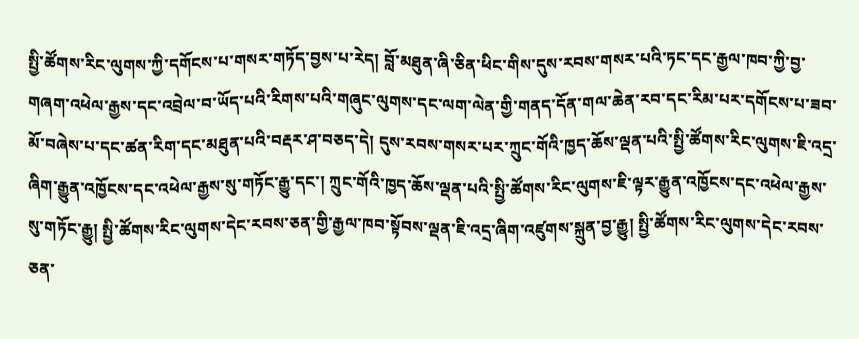སྤྱི་ཚོགས་རིང་ལུགས་ཀྱི་དགོངས་པ་གསར་གཏོད་བྱས་པ་རེད། བློ་མཐུན་ཞི་ཅིན་ཕིང་གིས་དུས་རབས་གསར་པའི་ཏང་དང་རྒྱལ་ཁབ་ཀྱི་བྱ་གཞག་འཕེལ་རྒྱས་དང་འབྲེལ་བ་ཡོད་པའི་རིགས་པའི་གཞུང་ལུགས་དང་ལག་ལེན་གྱི་གནད་དོན་གལ་ཆེན་རབ་དང་རིམ་པར་དགོངས་པ་ཟབ་མོ་བཞེས་པ་དང་ཚན་རིག་དང་མཐུན་པའི་བརྡར་ཤ་བཅད་དེ། དུས་རབས་གསར་པར་ཀྲུང་གོའི་ཁྱད་ཆོས་ལྡན་པའི་སྤྱི་ཚོགས་རིང་ལུགས་ཇི་འདྲ་ཞིག་རྒྱུན་འཁྱོངས་དང་འཕེལ་རྒྱས་སུ་གཏོང་རྒྱུ་དང་། ཀྲུང་གོའི་ཁྱད་ཆོས་ལྡན་པའི་སྤྱི་ཚོགས་རིང་ལུགས་ཇི་ལྟར་རྒྱུན་འཁྱོངས་དང་འཕེལ་རྒྱས་སུ་གཏོང་རྒྱུ། སྤྱི་ཚོགས་རིང་ལུགས་དེང་རབས་ཅན་གྱི་རྒྱལ་ཁབ་སྟོབས་ལྡན་ཇི་འདྲ་ཞིག་འཛུགས་སྐྲུན་བྱ་རྒྱུ། སྤྱི་ཚོགས་རིང་ལུགས་དེང་རབས་ཅན་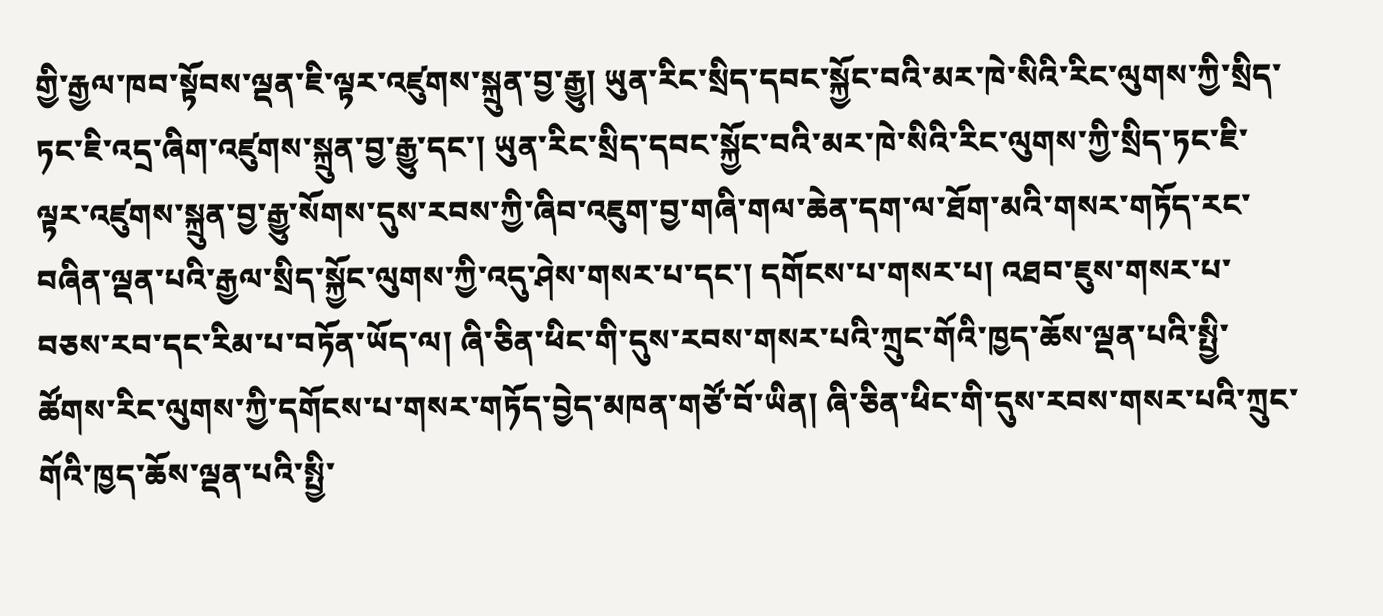གྱི་རྒྱལ་ཁབ་སྟོབས་ལྡན་ཇི་ལྟར་འཛུགས་སྐྲུན་བྱ་རྒྱུ། ཡུན་རིང་སྲིད་དབང་སྐྱོང་བའི་མར་ཁེ་སིའི་རིང་ལུགས་ཀྱི་སྲིད་ཏང་ཇི་འདྲ་ཞིག་འཛུགས་སྐྲུན་བྱ་རྒྱུ་དང་། ཡུན་རིང་སྲིད་དབང་སྐྱོང་བའི་མར་ཁེ་སིའི་རིང་ལུགས་ཀྱི་སྲིད་ཏང་ཇི་ལྟར་འཛུགས་སྐྲུན་བྱ་རྒྱུ་སོགས་དུས་རབས་ཀྱི་ཞིབ་འཇུག་བྱ་གཞི་གལ་ཆེན་དག་ལ་ཐོག་མའི་གསར་གཏོད་རང་བཞིན་ལྡན་པའི་རྒྱལ་སྲིད་སྐྱོང་ལུགས་ཀྱི་འདུ་ཤེས་གསར་པ་དང་། དགོངས་པ་གསར་པ། འཐབ་ཇུས་གསར་པ་བཅས་རབ་དང་རིམ་པ་བཏོན་ཡོད་ལ། ཞི་ཅིན་ཕིང་གི་དུས་རབས་གསར་པའི་ཀྲུང་གོའི་ཁྱད་ཆོས་ལྡན་པའི་སྤྱི་ཚོགས་རིང་ལུགས་ཀྱི་དགོངས་པ་གསར་གཏོད་བྱེད་མཁན་གཙོ་བོ་ཡིན། ཞི་ཅིན་ཕིང་གི་དུས་རབས་གསར་པའི་ཀྲུང་གོའི་ཁྱད་ཆོས་ལྡན་པའི་སྤྱི་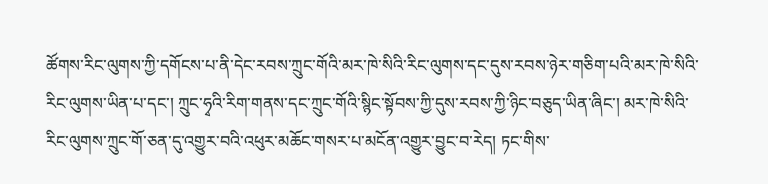ཚོགས་རིང་ལུགས་ཀྱི་དགོངས་པ་ནི་དེང་རབས་ཀྲུང་གོའི་མར་ཁེ་སིའི་རིང་ལུགས་དང་དུས་རབས་ཉེར་གཅིག་པའི་མར་ཁེ་སིའི་རིང་ལུགས་ཡིན་པ་དང་། ཀྲུང་ཧྭའི་རིག་གནས་དང་ཀྲུང་གོའི་སྙིང་སྟོབས་ཀྱི་དུས་རབས་ཀྱི་ཉིང་བཅུད་ཡིན་ཞིང་། མར་ཁེ་སིའི་རིང་ལུགས་ཀྲུང་གོ་ཅན་དུ་འགྱུར་བའི་འཕུར་མཆོང་གསར་པ་མངོན་འགྱུར་བྱུང་བ་རེད། ཏང་གིས་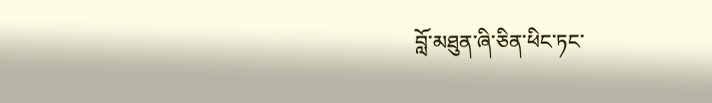བློ་མཐུན་ཞི་ཅིན་ཕིང་ཏང་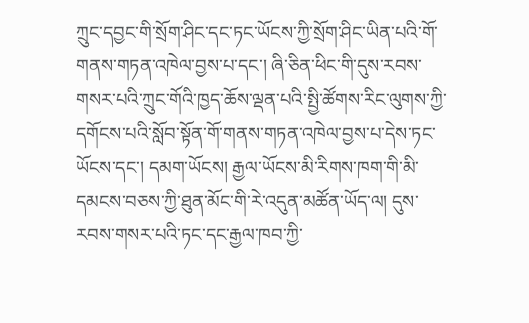ཀྲུང་དབྱང་གི་སྲོག་ཤིང་དང་ཏང་ཡོངས་ཀྱི་སྲོག་ཤིང་ཡིན་པའི་གོ་གནས་གཏན་འཁེལ་བྱས་པ་དང་། ཞི་ཅིན་ཕིང་གི་དུས་རབས་གསར་པའི་ཀྲུང་གོའི་ཁྱད་ཆོས་ལྡན་པའི་སྤྱི་ཚོགས་རིང་ལུགས་ཀྱི་དགོངས་པའི་སློབ་སྟོན་གོ་གནས་གཏན་འཁེལ་བྱས་པ་དེས་ཏང་ཡོངས་དང་། དམག་ཡོངས། རྒྱལ་ཡོངས་མི་རིགས་ཁག་གི་མི་དམངས་བཅས་ཀྱི་ཐུན་མོང་གི་རེ་འདུན་མཚོན་ཡོད་ལ། དུས་རབས་གསར་པའི་ཏང་དང་རྒྱལ་ཁབ་ཀྱི་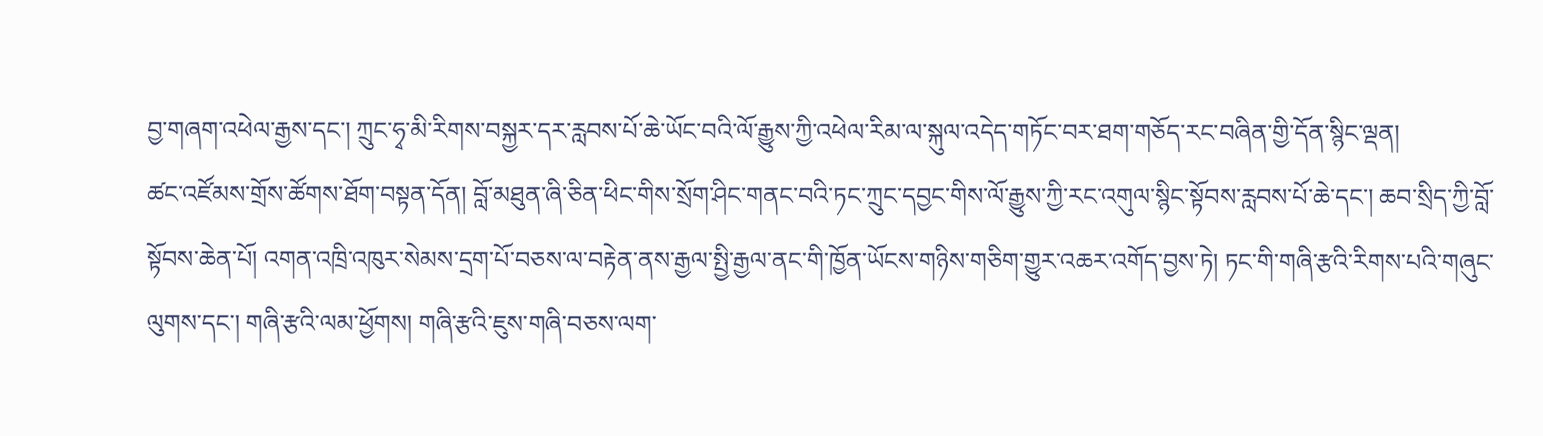བྱ་གཞག་འཕེལ་རྒྱས་དང་། ཀྲུང་ཧྭ་མི་རིགས་བསྐྱར་དར་རླབས་པོ་ཆེ་ཡོང་བའི་ལོ་རྒྱུས་ཀྱི་འཕེལ་རིམ་ལ་སྐུལ་འདེད་གཏོང་བར་ཐག་གཅོད་རང་བཞིན་གྱི་དོན་སྙིང་ལྡན།
ཚང་འཛོམས་གྲོས་ཚོགས་ཐོག་བསྟན་དོན། བློ་མཐུན་ཞི་ཅིན་ཕིང་གིས་སྲོག་ཤིང་གནང་བའི་ཏང་ཀྲུང་དབྱང་གིས་ལོ་རྒྱུས་ཀྱི་རང་འགུལ་སྙིང་སྟོབས་རླབས་པོ་ཆེ་དང་། ཆབ་སྲིད་ཀྱི་བློ་སྟོབས་ཆེན་པོ། འགན་འཁྲི་འཁུར་སེམས་དྲག་པོ་བཅས་ལ་བརྟེན་ནས་རྒྱལ་སྤྱི་རྒྱལ་ནང་གི་ཁྱོན་ཡོངས་གཉིས་གཅིག་གྱུར་འཆར་འགོད་བྱས་ཏེ། ཏང་གི་གཞི་རྩའི་རིགས་པའི་གཞུང་ལུགས་དང་། གཞི་རྩའི་ལམ་ཕྱོགས། གཞི་རྩའི་ཇུས་གཞི་བཅས་ལག་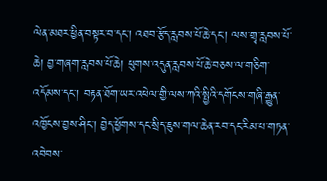ལེན་མཐར་ཕྱིན་བསྟར་བ་དང་། འཐབ་རྩོད་རླབས་པོ་ཆེ་དང་། ལས་གྲྭ་རླབས་པོ་ཆེ། བྱ་གཞག་རླབས་པོ་ཆེ། ཕུགས་འདུན་རླབས་པོ་ཆེ་བཅས་ལ་གཅིག་འདོམས་དང་། བརྟན་ཐོག་ཡར་འཕེལ་གྱི་ལས་ཀའི་སྤྱིའི་དགོངས་གཞི་རྒྱུན་འཁྱོངས་བྱས་ཤིང་། བྱེད་ཕྱོགས་དང་སྲིད་ཇུས་གལ་ཆེན་རབ་དང་རིམ་པ་གཏན་འབེབས་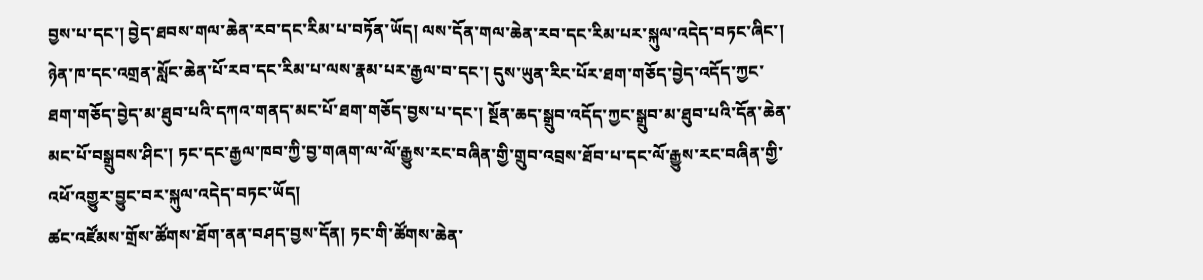བྱས་པ་དང་། བྱེད་ཐབས་གལ་ཆེན་རབ་དང་རིམ་པ་བཏོན་ཡོད། ལས་དོན་གལ་ཆེན་རབ་དང་རིམ་པར་སྐུལ་འདེད་བཏང་ཞིང་། ཉེན་ཁ་དང་འགྲན་སློང་ཆེན་པོ་རབ་དང་རིམ་པ་ལས་རྣམ་པར་རྒྱལ་བ་དང་། དུས་ཡུན་རིང་པོར་ཐག་གཅོད་བྱེད་འདོད་ཀྱང་ཐག་གཅོད་བྱེད་མ་ཐུབ་པའི་དཀའ་གནད་མང་པོ་ཐག་གཅོད་བྱས་པ་དང་། སྔོན་ཆད་སྒྲུབ་འདོད་ཀྱང་སྒྲུབ་མ་ཐུབ་པའི་དོན་ཆེན་མང་པོ་བསྒྲུབས་ཤིང་། ཏང་དང་རྒྱལ་ཁབ་ཀྱི་བྱ་གཞག་ལ་ལོ་རྒྱུས་རང་བཞིན་གྱི་གྲུབ་འབྲས་ཐོབ་པ་དང་ལོ་རྒྱུས་རང་བཞིན་གྱི་འཕོ་འགྱུར་བྱུང་བར་སྐུལ་འདེད་བཏང་ཡོད།
ཚང་འཛོམས་གྲོས་ཚོགས་ཐོག་ནན་བཤད་བྱས་དོན། ཏང་གི་ཚོགས་ཆེན་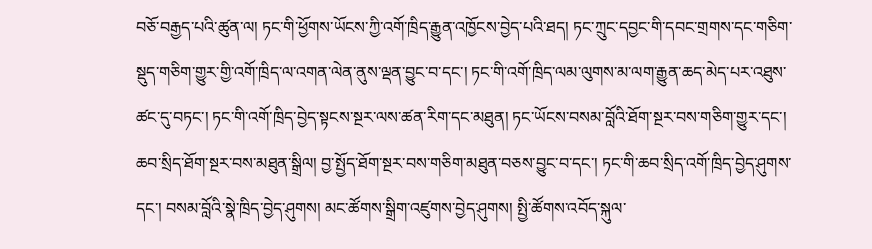བཅོ་བརྒྱད་པའི་ཚུན་ལ། ཏང་གི་ཕྱོགས་ཡོངས་ཀྱི་འགོ་ཁྲིད་རྒྱུན་འཁྱོངས་བྱེད་པའི་ཐད། ཏང་ཀྲུང་དབྱང་གི་དབང་གྲགས་དང་གཅིག་སྡུད་གཅིག་གྱུར་གྱི་འགོ་ཁྲིད་ལ་འགན་ལེན་ནུས་ལྡན་བྱུང་བ་དང་། ཏང་གི་འགོ་ཁྲིད་ལམ་ལུགས་མ་ལག་རྒྱུན་ཆད་མེད་པར་འཐུས་ཚང་དུ་བཏང་། ཏང་གི་འགོ་ཁྲིད་བྱེད་སྟངས་སྔར་ལས་ཚན་རིག་དང་མཐུན། ཏང་ཡོངས་བསམ་བློའི་ཐོག་སྔར་བས་གཅིག་གྱུར་དང་། ཆབ་སྲིད་ཐོག་སྔར་བས་མཐུན་སྒྲིལ། བྱ་སྤྱོད་ཐོག་སྔར་བས་གཅིག་མཐུན་བཅས་བྱུང་བ་དང་། ཏང་གི་ཆབ་སྲིད་འགོ་ཁྲིད་བྱེད་ཤུགས་དང་། བསམ་བློའི་སྣེ་ཁྲིད་བྱེད་ཤུགས། མང་ཚོགས་སྒྲིག་འཛུགས་བྱེད་ཤུགས། སྤྱི་ཚོགས་འབོད་སྐུལ་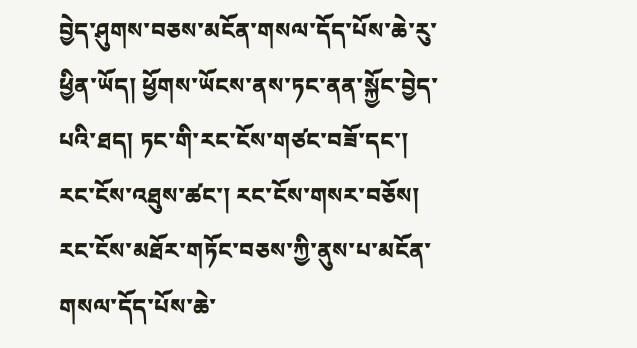བྱེད་ཤུགས་བཅས་མངོན་གསལ་དོད་པོས་ཆེ་རུ་ཕྱིན་ཡོད། ཕྱོགས་ཡོངས་ནས་ཏང་ནན་སྐྱོང་བྱེད་པའི་ཐད། ཏང་གི་རང་ངོས་གཙང་བཟོ་དང་། རང་ངོས་འཐུས་ཚང་། རང་ངོས་གསར་བཅོས། རང་ངོས་མཐོར་གཏོང་བཅས་ཀྱི་ནུས་པ་མངོན་གསལ་དོད་པོས་ཆེ་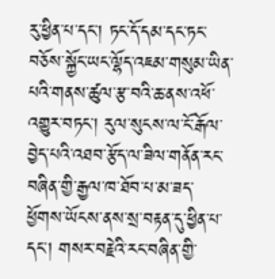རུ་ཕྱིན་པ་དང་། ཏང་དོ་དམ་དང་ཏང་བཅོས་སྐྱོང་ཡང་ལྷོད་འཇམ་གསུམ་ཡིན་པའི་གནས་ཚུལ་རྩ་བའི་ཆ་ནས་འཕོ་འགྱུར་བཏང་། རུལ་སུངས་ལ་ངོ་རྒོལ་བྱེད་པའི་འཐབ་རྩོད་ལ་ཟིལ་གནོན་རང་བཞིན་གྱི་རྒྱལ་ཁ་ཐོབ་པ་མ་ཟད་ཕྱོགས་ཡོངས་ནས་སྲ་བརྟན་དུ་ཕྱིན་པ་དང་། གསར་བརྗེའི་རང་བཞིན་གྱི་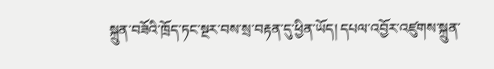སྐྲུན་བཟོའི་ཁྲོད་ཏང་སྔར་བས་སྲ་བརྟན་དུ་ཕྱིན་ཡོད། དཔལ་འབྱོར་འཛུགས་སྐྲུན་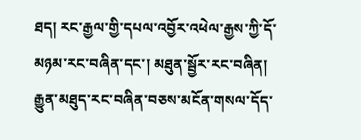ཐད། རང་རྒྱལ་གྱི་དཔལ་འབྱོར་འཕེལ་རྒྱས་ཀྱི་དོ་མཉམ་རང་བཞིན་དང་། མཐུན་སྦྱོར་རང་བཞིན། རྒྱུན་མཐུད་རང་བཞིན་བཅས་མངོན་གསལ་དོད་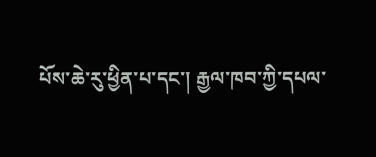པོས་ཆེ་རུ་ཕྱིན་པ་དང་། རྒྱལ་ཁབ་ཀྱི་དཔལ་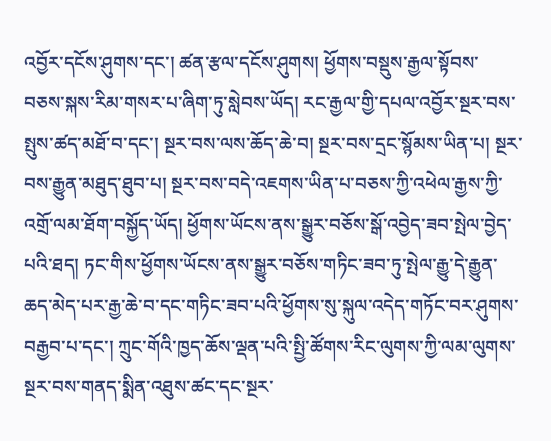འབྱོར་དངོས་ཤུགས་དང་། ཚན་རྩལ་དངོས་ཤུགས། ཕྱོགས་བསྡུས་རྒྱལ་སྟོབས་བཅས་སྐས་རིམ་གསར་པ་ཞིག་ཏུ་སླེབས་ཡོད། རང་རྒྱལ་གྱི་དཔལ་འབྱོར་སྔར་བས་སྤུས་ཚད་མཐོ་བ་དང་། སྔར་བས་ལས་ཆོད་ཆེ་བ། སྔར་བས་དྲང་སྙོམས་ཡིན་པ། སྔར་བས་རྒྱུན་མཐུད་ཐུབ་པ། སྔར་བས་བདེ་འཇགས་ཡིན་པ་བཅས་ཀྱི་འཕེལ་རྒྱས་ཀྱི་འགྲོ་ལམ་ཐོག་བསྐྱོད་ཡོད། ཕྱོགས་ཡོངས་ནས་སྒྱུར་བཅོས་སྒོ་འབྱེད་ཟབ་སྤེལ་བྱེད་པའི་ཐད། ཏང་གིས་ཕྱོགས་ཡོངས་ནས་སྒྱུར་བཅོས་གཏིང་ཟབ་ཏུ་སྤེལ་རྒྱུ་དེ་རྒྱུན་ཆད་མེད་པར་རྒྱ་ཆེ་བ་དང་གཏིང་ཟབ་པའི་ཕྱོགས་སུ་སྐུལ་འདེད་གཏོང་བར་ཤུགས་བརྒྱབ་པ་དང་། ཀྲུང་གོའི་ཁྱད་ཆོས་ལྡན་པའི་སྤྱི་ཚོགས་རིང་ལུགས་ཀྱི་ལམ་ལུགས་སྔར་བས་གནད་སྨིན་འཐུས་ཚང་དང་སྔར་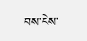བས་ངེས་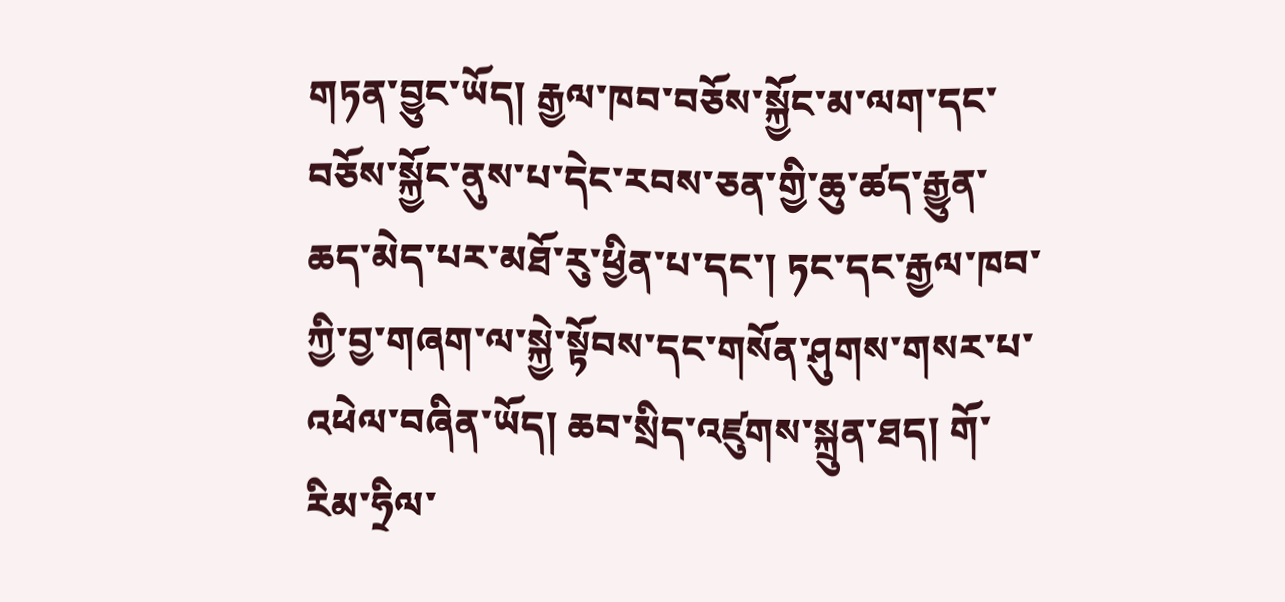གཏན་བྱུང་ཡོད། རྒྱལ་ཁབ་བཅོས་སྐྱོང་མ་ལག་དང་བཅོས་སྐྱོང་ནུས་པ་དེང་རབས་ཅན་གྱི་ཆུ་ཚད་རྒྱུན་ཆད་མེད་པར་མཐོ་རུ་ཕྱིན་པ་དང་། ཏང་དང་རྒྱལ་ཁབ་ཀྱི་བྱ་གཞག་ལ་སྐྱེ་སྟོབས་དང་གསོན་ཤུགས་གསར་པ་འཕེལ་བཞིན་ཡོད། ཆབ་སྲིད་འཛུགས་སྐྲུན་ཐད། གོ་རིམ་ཧྲིལ་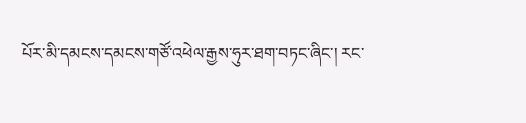པོར་མི་དམངས་དམངས་གཙོ་འཕེལ་རྒྱས་ཧུར་ཐག་བཏང་ཞིང་། རང་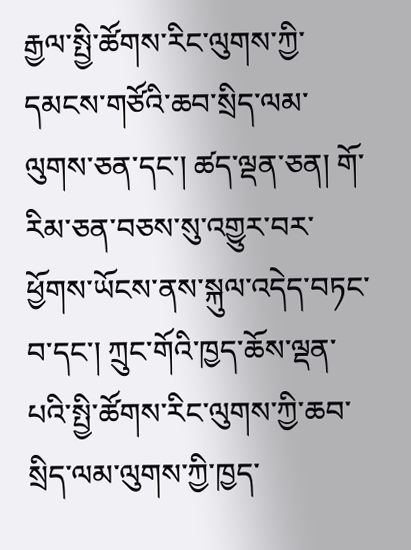རྒྱལ་སྤྱི་ཚོགས་རིང་ལུགས་ཀྱི་དམངས་གཙོའི་ཆབ་སྲིད་ལམ་ལུགས་ཅན་དང་། ཚད་ལྡན་ཅན། གོ་རིམ་ཅན་བཅས་སུ་འགྱུར་བར་ཕྱོགས་ཡོངས་ནས་སྐུལ་འདེད་བཏང་བ་དང་། ཀྲུང་གོའི་ཁྱད་ཆོས་ལྡན་པའི་སྤྱི་ཚོགས་རིང་ལུགས་ཀྱི་ཆབ་སྲིད་ལམ་ལུགས་ཀྱི་ཁྱད་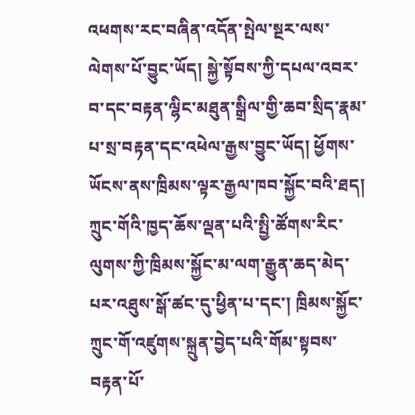འཕགས་རང་བཞིན་འདོན་སྤེལ་སྔར་ལས་ལེགས་པོ་བྱུང་ཡོད། སྐྱེ་སྟོབས་ཀྱི་དཔལ་འབར་བ་དང་བརྟན་ལྷིང་མཐུན་སྒྲིལ་གྱི་ཆབ་སྲིད་རྣམ་པ་སྲ་བརྟན་དང་འཕེལ་རྒྱས་བྱུང་ཡོད། ཕྱོགས་ཡོངས་ནས་ཁྲིམས་ལྟར་རྒྱལ་ཁབ་སྐྱོང་བའི་ཐད། ཀྲུང་གོའི་ཁྱད་ཆོས་ལྡན་པའི་སྤྱི་ཚོགས་རིང་ལུགས་ཀྱི་ཁྲིམས་སྐྱོང་མ་ལག་རྒྱུན་ཆད་མེད་པར་འཐུས་སྒོ་ཚང་དུ་ཕྱིན་པ་དང་། ཁྲིམས་སྐྱོང་ཀྲུང་གོ་འཛུགས་སྐྲུན་བྱེད་པའི་གོམ་སྟབས་བརྟན་པོ་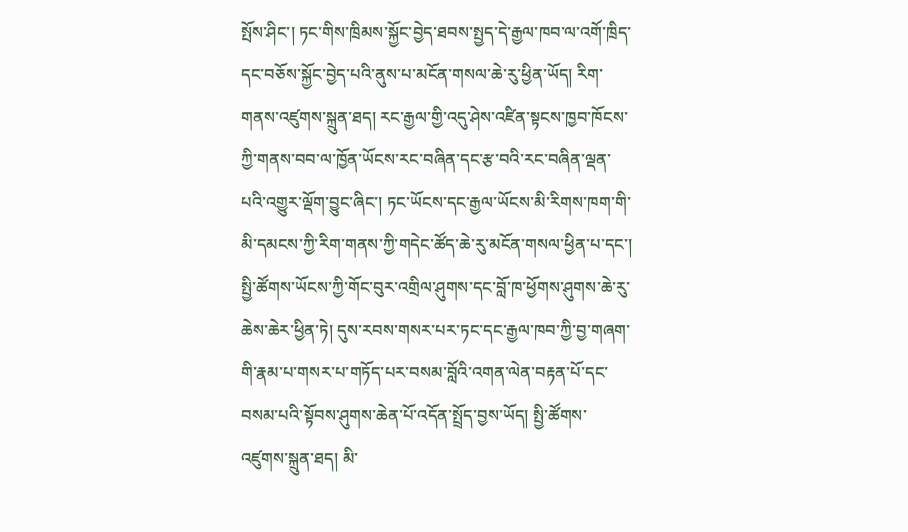སྤོས་ཤིང་། ཏང་གིས་ཁྲིམས་སྐྱོང་བྱེད་ཐབས་སྤྱད་དེ་རྒྱལ་ཁབ་ལ་འགོ་ཁྲིད་དང་བཅོས་སྐྱོང་བྱེད་པའི་ནུས་པ་མངོན་གསལ་ཆེ་རུ་ཕྱིན་ཡོད། རིག་གནས་འཛུགས་སྐྲུན་ཐད། རང་རྒྱལ་གྱི་འདུ་ཤེས་འཛིན་སྟངས་ཁྱབ་ཁོངས་ཀྱི་གནས་བབ་ལ་ཁྱོན་ཡོངས་རང་བཞིན་དང་རྩ་བའི་རང་བཞིན་ལྡན་པའི་འགྱུར་ལྡོག་བྱུང་ཞིང་། ཏང་ཡོངས་དང་རྒྱལ་ཡོངས་མི་རིགས་ཁག་གི་མི་དམངས་ཀྱི་རིག་གནས་ཀྱི་གདེང་ཚོད་ཆེ་རུ་མངོན་གསལ་ཕྱིན་པ་དང་། སྤྱི་ཚོགས་ཡོངས་ཀྱི་གོང་བུར་འགྲིལ་ཤུགས་དང་བློ་ཁ་ཕྱོགས་ཤུགས་ཆེ་རུ་ཆེས་ཆེར་ཕྱིན་ཏེ། དུས་རབས་གསར་པར་ཏང་དང་རྒྱལ་ཁབ་ཀྱི་བྱ་གཞག་གི་རྣམ་པ་གསར་པ་གཏོད་པར་བསམ་བློའི་འགན་ལེན་བརྟན་པོ་དང་བསམ་པའི་སྟོབས་ཤུགས་ཆེན་པོ་འདོན་སྤྲོད་བྱས་ཡོད། སྤྱི་ཚོགས་འཛུགས་སྐྲུན་ཐད། མི་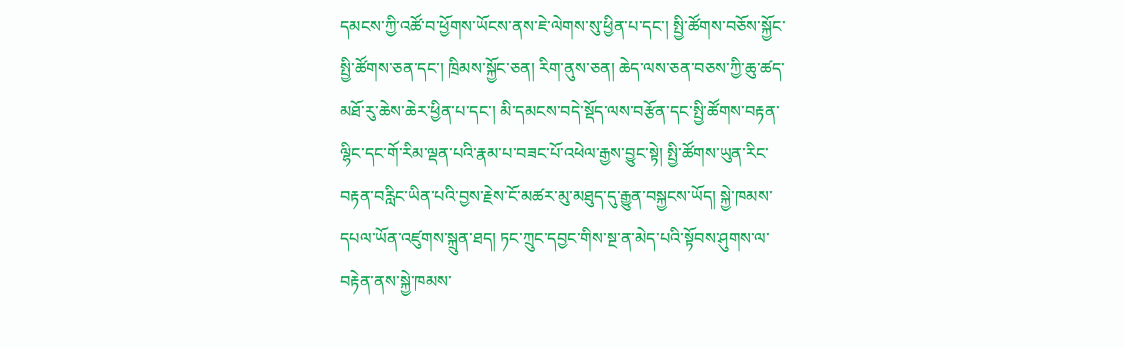དམངས་ཀྱི་འཚོ་བ་ཕྱོགས་ཡོངས་ནས་ཇེ་ལེགས་སུ་ཕྱིན་པ་དང་། སྤྱི་ཚོགས་བཅོས་སྐྱོང་སྤྱི་ཚོགས་ཅན་དང་། ཁྲིམས་སྐྱོང་ཅན། རིག་ནུས་ཅན། ཆེད་ལས་ཅན་བཅས་ཀྱི་ཆུ་ཚད་མཐོ་རུ་ཆེས་ཆེར་ཕྱིན་པ་དང་། མི་དམངས་བདེ་སྡོད་ལས་བརྩོན་དང་སྤྱི་ཚོགས་བརྟན་ལྷིང་དང་གོ་རིམ་ལྡན་པའི་རྣམ་པ་བཟང་པོ་འཕེལ་རྒྱས་བྱུང་སྟེ། སྤྱི་ཚོགས་ཡུན་རིང་བརྟན་བརླིང་ཡིན་པའི་བྱས་རྗེས་ངོ་མཚར་མུ་མཐུད་དུ་རྒྱུན་བསྐྱངས་ཡོད། སྐྱེ་ཁམས་དཔལ་ཡོན་འཛུགས་སྐྲུན་ཐད། ཏང་ཀྲུང་དབྱང་གིས་སྔ་ན་མེད་པའི་སྟོབས་ཤུགས་ལ་བརྟེན་ནས་སྐྱེ་ཁམས་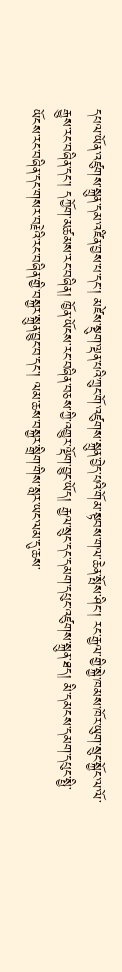དཔལ་ཡོན་འཛུགས་སྐྲུན་དམ་འཛིན་བྱས་པ་དང་། མཛེས་སྡུག་ལྡན་པའི་ཀྲུང་གོ་འཛུགས་སྐྲུན་བྱེད་པའི་གོམ་སྟབས་གལ་ཆེན་སྤོས་ཤིང་། རང་རྒྱལ་གྱི་སྐྱེ་ཁམས་ཁོར་ཡུག་སྲུང་སྐྱོང་ལ་ལོ་རྒྱུས་རང་བཞིན་དང་། དཀྱོག་མཚམས་རང་བཞིན། ཁྱོན་ཡོངས་རང་བཞིན་བཅས་ཀྱི་འགྱུར་ལྡོག་བྱུང་ཡོད། རྒྱལ་སྲུང་དང་དམག་དཔུང་འཛུགས་སྐྲུན་ཐད། མི་དམངས་དམག་དཔུང་སྤྱི་ཡོངས་རང་བཞིན་དང་གསར་བརྗེའི་རང་བཞིན་གྱི་བསྐྱར་སྐྲུན་བྱུང་བ་དང་། ལམ་ཆས་བསྐྱར་སྒྲིག་གིས་སླར་ཡང་ལམ་དུ་ཆས་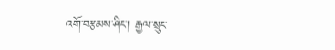འགོ་བརྩམས་ཤིང་། རྒྱལ་སྲུང་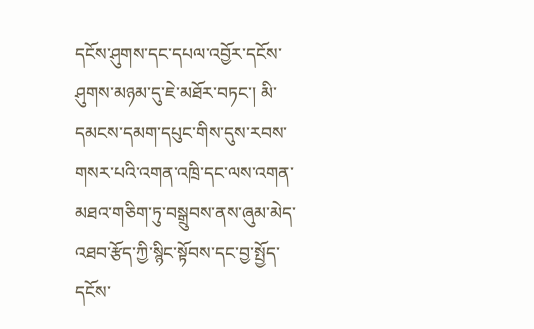དངོས་ཤུགས་དང་དཔལ་འབྱོར་དངོས་ཤུགས་མཉམ་དུ་ཇེ་མཐོར་བཏང་། མི་དམངས་དམག་དཔུང་གིས་དུས་རབས་གསར་པའི་འགན་འཁྲི་དང་ལས་འགན་མཐའ་གཅིག་ཏུ་བསྒྲུབས་ནས་ཞུམ་མེད་འཐབ་རྩོད་ཀྱི་སྙིང་སྟོབས་དང་བྱ་སྤྱོད་དངོས་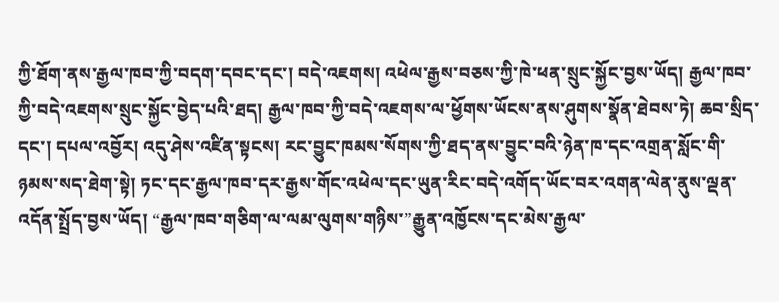ཀྱི་ཐོག་ནས་རྒྱལ་ཁབ་ཀྱི་བདག་དབང་དང་། བདེ་འཇགས། འཕེལ་རྒྱས་བཅས་ཀྱི་ཁེ་ཕན་སྲུང་སྐྱོང་བྱས་ཡོད། རྒྱལ་ཁབ་ཀྱི་བདེ་འཇགས་སྲུང་སྐྱོང་བྱེད་པའི་ཐད། རྒྱལ་ཁབ་ཀྱི་བདེ་འཇགས་ལ་ཕྱོགས་ཡོངས་ནས་ཤུགས་སྣོན་ཐེབས་ཏེ། ཆབ་སྲིད་དང་། དཔལ་འབྱོར། འདུ་ཤེས་འཛིན་སྟངས། རང་བྱུང་ཁམས་སོགས་ཀྱི་ཐད་ནས་བྱུང་བའི་ཉེན་ཁ་དང་འགྲན་སློང་གི་ཉམས་སད་ཐེག་སྟེ། ཏང་དང་རྒྱལ་ཁབ་དར་རྒྱས་གོང་འཕེལ་དང་ཡུན་རིང་བདེ་འགོད་ཡོང་བར་འགན་ལེན་ནུས་ལྡན་འདོན་སྤྲོད་བྱས་ཡོད། “རྒྱལ་ཁབ་གཅིག་ལ་ལམ་ལུགས་གཉིས་”རྒྱུན་འཁྱོངས་དང་མེས་རྒྱལ་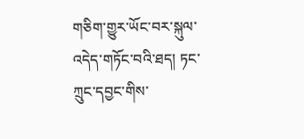གཅིག་གྱུར་ཡོང་བར་སྐུལ་འདེད་གཏོང་བའི་ཐད། ཏང་ཀྲུང་དབྱང་གིས་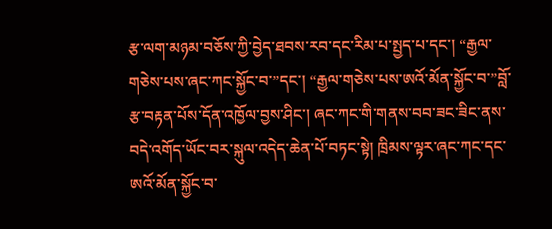རྩ་ལག་མཉམ་བཅོས་ཀྱི་བྱེད་ཐབས་རབ་དང་རིམ་པ་སྤྱད་པ་དང་། “རྒྱལ་གཅེས་པས་ཞང་ཀང་སྐྱོང་བ་”དང་། “རྒྱལ་གཅེས་པས་ཨའོ་མོན་སྐྱོང་བ་”བློ་རྩ་བརྟན་པོས་དོན་འཁྱོལ་བྱས་ཤིང་། ཞང་ཀང་གི་གནས་བབ་ཟང་ཟིང་ནས་བདེ་འགོད་ཡོང་བར་སྐུལ་འདེད་ཆེན་པོ་བཏང་སྟེ། ཁྲིམས་ལྟར་ཞང་ཀང་དང་ཨའོ་མོན་སྐྱོང་བ་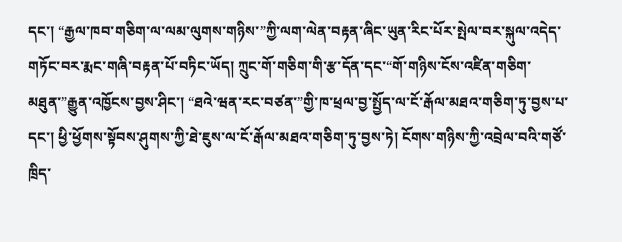དང་། “རྒྱལ་ཁབ་གཅིག་ལ་ལམ་ལུགས་གཉིས་”ཀྱི་ལག་ལེན་བརྟན་ཞིང་ཡུན་རིང་པོར་སྤེལ་བར་སྐུལ་འདེད་གཏོང་བར་རྨང་གཞི་བརྟན་པོ་བཏིང་ཡོད། ཀྲུང་གོ་གཅིག་གི་རྩ་དོན་དང་“གོ་གཉིས་ངོས་འཛིན་གཅིག་མཐུན་”རྒྱུན་འཁྱོངས་བྱས་ཤིང་། “ཐའེ་ཝན་རང་བཙན་”གྱི་ཁ་ཕྲལ་བྱ་སྤྱོད་ལ་ངོ་རྒོལ་མཐའ་གཅིག་ཏུ་བྱས་པ་དང་། ཕྱི་ཕྱོགས་སྟོབས་ཤུགས་ཀྱི་ཐེ་ཇུས་ལ་ངོ་རྒོལ་མཐའ་གཅིག་ཏུ་བྱས་ཏེ། ངོགས་གཉིས་ཀྱི་འབྲེལ་བའི་གཙོ་ཁྲིད་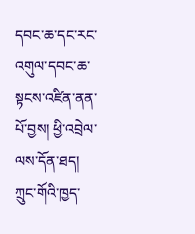དབང་ཆ་དང་རང་འགུལ་དབང་ཆ་སྟངས་འཛིན་ནན་པོ་བྱས། ཕྱི་འབྲེལ་ལས་དོན་ཐད། ཀྲུང་གོའི་ཁྱད་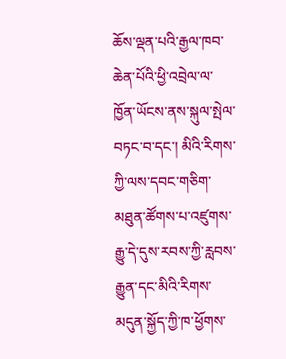ཆོས་ལྡན་པའི་རྒྱལ་ཁབ་ཆེན་པོའི་ཕྱི་འབྲེལ་ལ་ཁྱོན་ཡོངས་ནས་སྐུལ་སྤེལ་བཏང་བ་དང་། མིའི་རིགས་ཀྱི་ལས་དབང་གཅིག་མཐུན་ཚོགས་པ་འཛུགས་རྒྱུ་དེ་དུས་རབས་ཀྱི་རླབས་རྒྱུན་དང་མིའི་རིགས་མདུན་སྐྱོད་ཀྱི་ཁ་ཕྱོགས་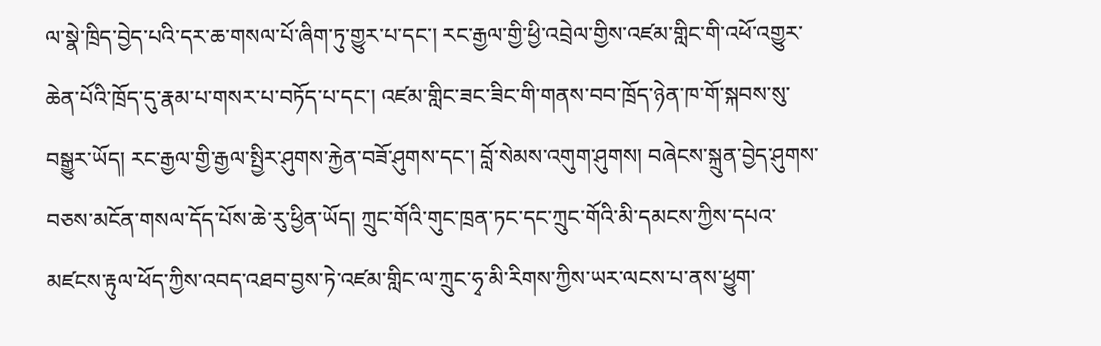ལ་སྣེ་ཁྲིད་བྱེད་པའི་དར་ཆ་གསལ་པོ་ཞིག་ཏུ་གྱུར་པ་དང་། རང་རྒྱལ་གྱི་ཕྱི་འབྲེལ་གྱིས་འཛམ་གླིང་གི་འཕོ་འགྱུར་ཆེན་པོའི་ཁྲོད་དུ་རྣམ་པ་གསར་པ་བཏོད་པ་དང་། འཛམ་གླིང་ཟང་ཟིང་གི་གནས་བབ་ཁྲོད་ཉེན་ཁ་གོ་སྐབས་སུ་བསྒྱུར་ཡོད། རང་རྒྱལ་གྱི་རྒྱལ་སྤྱིར་ཤུགས་རྐྱེན་བཟོ་ཤུགས་དང་། བློ་སེམས་འགུག་ཤུགས། བཞེངས་སྐྲུན་བྱེད་ཤུགས་བཅས་མངོན་གསལ་དོད་པོས་ཆེ་རུ་ཕྱིན་ཡོད། ཀྲུང་གོའི་གུང་ཁྲན་ཏང་དང་ཀྲུང་གོའི་མི་དམངས་ཀྱིས་དཔའ་མཛངས་རྟུལ་ཕོད་ཀྱིས་འབད་འཐབ་བྱས་ཏེ་འཛམ་གླིང་ལ་ཀྲུང་ཧྭ་མི་རིགས་ཀྱིས་ཡར་ལངས་པ་ནས་ཕྱུག་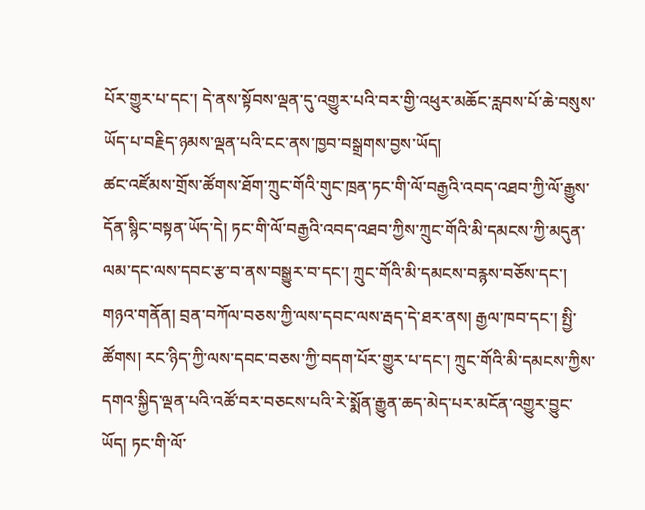པོར་གྱུར་པ་དང་། དེ་ནས་སྟོབས་ལྡན་དུ་འགྱུར་པའི་བར་གྱི་འཕུར་མཆོང་རླབས་པོ་ཆེ་བསུས་ཡོད་པ་བརྗིད་ཉམས་ལྡན་པའི་ངང་ནས་ཁྱབ་བསྒྲགས་བྱས་ཡོད།
ཚང་འཛོམས་གྲོས་ཚོགས་ཐོག་ཀྲུང་གོའི་གུང་ཁྲན་ཏང་གི་ལོ་བརྒྱའི་འབད་འཐབ་ཀྱི་ལོ་རྒྱུས་དོན་སྙིང་བསྟན་ཡོད་དེ། ཏང་གི་ལོ་བརྒྱའི་འབད་འཐབ་ཀྱིས་ཀྲུང་གོའི་མི་དམངས་ཀྱི་མདུན་ལམ་དང་ལས་དབང་རྩ་བ་ནས་བསྒྱུར་བ་དང་། ཀྲུང་གོའི་མི་དམངས་བརྙས་བཅོས་དང་། གཉའ་གནོན། བྲན་བཀོལ་བཅས་ཀྱི་ལས་དབང་ལས་རྦད་དེ་ཐར་ནས། རྒྱལ་ཁབ་དང་། སྤྱི་ཚོགས། རང་ཉིད་ཀྱི་ལས་དབང་བཅས་ཀྱི་བདག་པོར་གྱུར་པ་དང་། ཀྲུང་གོའི་མི་དམངས་ཀྱིས་དགའ་སྐྱིད་ལྡན་པའི་འཚོ་བར་བཅངས་པའི་རེ་སྨོན་རྒྱུན་ཆད་མེད་པར་མངོན་འགྱུར་བྱུང་ཡོད། ཏང་གི་ལོ་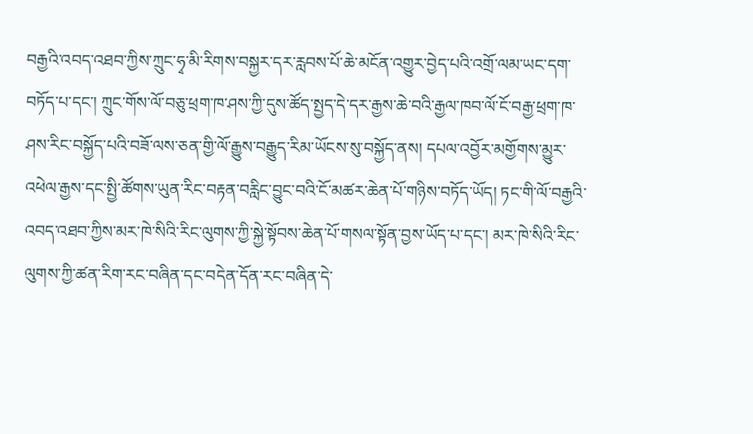བརྒྱའི་འབད་འཐབ་ཀྱིས་ཀྲུང་ཧྭ་མི་རིགས་བསྐྱར་དར་རླབས་པོ་ཆེ་མངོན་འགྱུར་བྱེད་པའི་འགྲོ་ལམ་ཡང་དག་བཏོད་པ་དང་། ཀྲུང་གོས་ལོ་བཅུ་ཕྲག་ཁ་ཤས་ཀྱི་དུས་ཚོད་སྤྱད་དེ་དར་རྒྱས་ཆེ་བའི་རྒྱལ་ཁབ་ལོ་ངོ་བརྒྱ་ཕྲག་ཁ་ཤས་རིང་བསྐྱོད་པའི་བཟོ་ལས་ཅན་གྱི་ལོ་རྒྱུས་བརྒྱུད་རིམ་ཡོངས་སུ་བསྐྱོད་ནས། དཔལ་འབྱོར་མགྱོགས་མྱུར་འཕེལ་རྒྱས་དང་སྤྱི་ཚོགས་ཡུན་རིང་བརྟན་བརླིང་བྱུང་བའི་ངོ་མཚར་ཆེན་པོ་གཉིས་བཏོད་ཡོད། ཏང་གི་ལོ་བརྒྱའི་འབད་འཐབ་ཀྱིས་མར་ཁེ་སིའི་རིང་ལུགས་ཀྱི་སྐྱེ་སྟོབས་ཆེན་པོ་གསལ་སྟོན་བྱས་ཡོད་པ་དང་། མར་ཁེ་སིའི་རིང་ལུགས་ཀྱི་ཚན་རིག་རང་བཞིན་དང་བདེན་དོན་རང་བཞིན་དེ་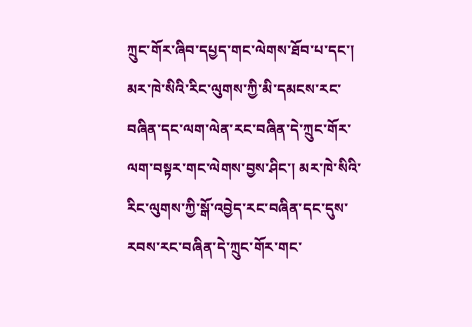ཀྲུང་གོར་ཞིབ་དཔྱད་གང་ལེགས་ཐོབ་པ་དང་། མར་ཁེ་སིའི་རིང་ལུགས་ཀྱི་མི་དམངས་རང་བཞིན་དང་ལག་ལེན་རང་བཞིན་དེ་ཀྲུང་གོར་ལག་བསྟར་གང་ལེགས་བྱས་ཤིང་། མར་ཁེ་སིའི་རིང་ལུགས་ཀྱི་སྒོ་འབྱེད་རང་བཞིན་དང་དུས་རབས་རང་བཞིན་དེ་ཀྲུང་གོར་གང་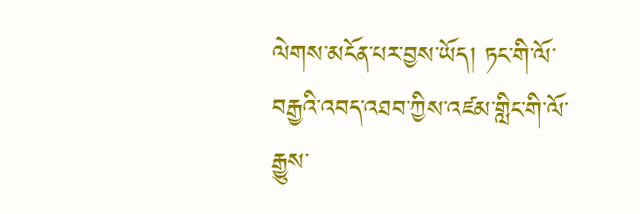ལེགས་མངོན་པར་བྱས་ཡོད། ཏང་གི་ལོ་བརྒྱའི་འབད་འཐབ་ཀྱིས་འཛམ་གླིང་གི་ལོ་རྒྱུས་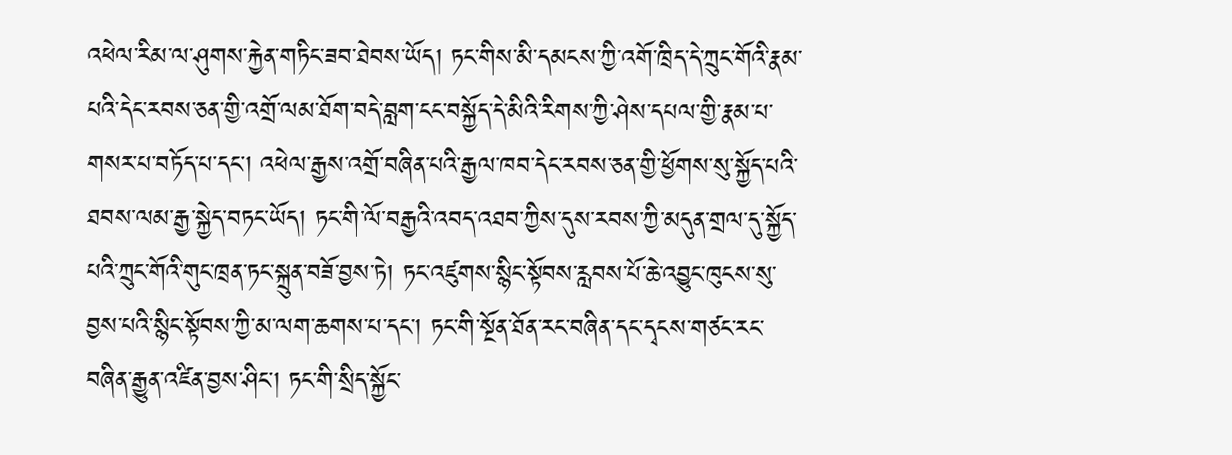འཕེལ་རིམ་ལ་ཤུགས་རྐྱེན་གཏིང་ཟབ་ཐེབས་ཡོད། ཏང་གིས་མི་དམངས་ཀྱི་འགོ་ཁྲིད་དེ་ཀྲུང་གོའི་རྣམ་པའི་དེང་རབས་ཅན་གྱི་འགྲོ་ལམ་ཐོག་བདེ་བླག་ངང་བསྐྱོད་དེ་མིའི་རིགས་ཀྱི་ཤེས་དཔལ་གྱི་རྣམ་པ་གསར་པ་བཏོད་པ་དང་། འཕེལ་རྒྱས་འགྲོ་བཞིན་པའི་རྒྱལ་ཁབ་དེང་རབས་ཅན་གྱི་ཕྱོགས་སུ་སྐྱོད་པའི་ཐབས་ལམ་རྒྱ་སྐྱེད་བཏང་ཡོད། ཏང་གི་ལོ་བརྒྱའི་འབད་འཐབ་ཀྱིས་དུས་རབས་ཀྱི་མདུན་གྲལ་དུ་སྐྱོད་པའི་ཀྲུང་གོའི་གུང་ཁྲན་ཏང་སྐྲུན་བཟོ་བྱས་ཏེ། ཏང་འཛུགས་སྙིང་སྟོབས་རླབས་པོ་ཆེ་འབྱུང་ཁུངས་སུ་བྱས་པའི་སྙིང་སྟོབས་ཀྱི་མ་ལག་ཆགས་པ་དང་། ཏང་གི་སྔོན་ཐོན་རང་བཞིན་དང་དྭངས་གཙང་རང་བཞིན་རྒྱུན་འཛིན་བྱས་ཤིང་། ཏང་གི་སྲིད་སྐྱོང་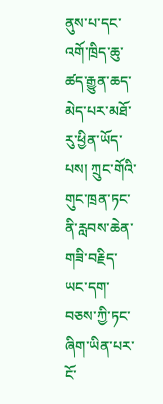ནུས་པ་དང་འགོ་ཁྲིད་ཆུ་ཚད་རྒྱུན་ཆད་མེད་པར་མཐོ་རུ་ཕྱིན་ཡོད་པས། ཀྲུང་གོའི་གུང་ཁྲན་ཏང་ནི་རླབས་ཆེན་གཟི་བརྗིད་ཡང་དག་བཅས་ཀྱི་ཏང་ཞིག་ཡིན་པར་ངོ་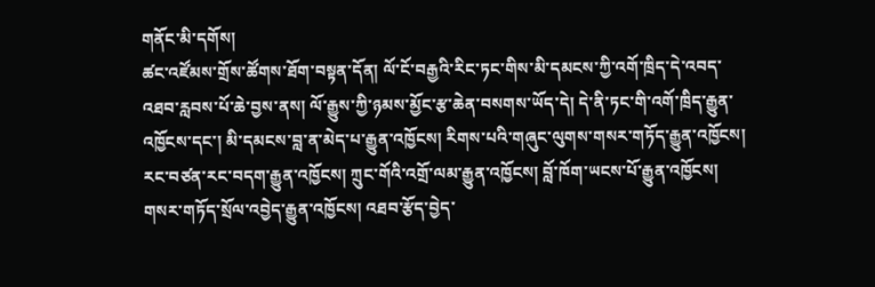གནོང་མི་དགོས།
ཚང་འཛོམས་གྲོས་ཚོགས་ཐོག་བསྟན་དོན། ལོ་ངོ་བརྒྱའི་རིང་ཏང་གིས་མི་དམངས་ཀྱི་འགོ་ཁྲིད་དེ་འབད་འཐབ་རླབས་པོ་ཆེ་བྱས་ནས། ལོ་རྒྱུས་ཀྱི་ཉམས་མྱོང་རྩ་ཆེན་བསགས་ཡོད་དེ། དེ་ནི་ཏང་གི་འགོ་ཁྲིད་རྒྱུན་འཁྱོངས་དང་། མི་དམངས་བླ་ན་མེད་པ་རྒྱུན་འཁྱོངས། རིགས་པའི་གཞུང་ལུགས་གསར་གཏོད་རྒྱུན་འཁྱོངས། རང་བཙན་རང་བདག་རྒྱུན་འཁྱོངས། ཀྲུང་གོའི་འགྲོ་ལམ་རྒྱུན་འཁྱོངས། བློ་ཁོག་ཡངས་པོ་རྒྱུན་འཁྱོངས། གསར་གཏོད་སྲོལ་འབྱེད་རྒྱུན་འཁྱོངས། འཐབ་རྩོད་བྱེད་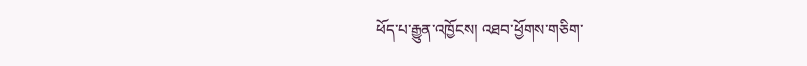ཕོད་པ་རྒྱུན་འཁྱོངས། འཐབ་ཕྱོགས་གཅིག་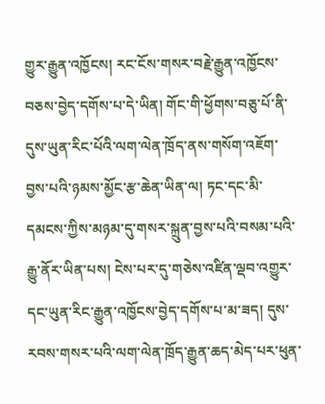གྱུར་རྒྱུན་འཁྱོངས། རང་ངོས་གསར་བརྗེ་རྒྱུན་འཁྱོངས་བཅས་བྱེད་དགོས་པ་དེ་ཡིན། གོང་གི་ཕྱོགས་བཅུ་པོ་ནི་དུས་ཡུན་རིང་པོའི་ལག་ལེན་ཁྲོད་ནས་གསོག་འཇོག་བྱས་པའི་ཉམས་མྱོང་རྩ་ཆེན་ཡིན་ལ། ཏང་དང་མི་དམངས་ཀྱིས་མཉམ་དུ་གསར་སྐྲུན་བྱས་པའི་བསམ་པའི་རྒྱུ་ནོར་ཡིན་པས། ངེས་པར་དུ་གཅེས་འཛིན་ལྡབ་འགྱུར་དང་ཡུན་རིང་རྒྱུན་འཁྱོངས་བྱེད་དགོས་པ་མ་ཟད། དུས་རབས་གསར་པའི་ལག་ལེན་ཁྲོད་རྒྱུན་ཆད་མེད་པར་ཕུན་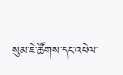སུམ་ཇེ་ཚོགས་དང་འཕེལ་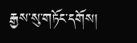རྒྱས་སུ་གཏོང་དགོས།